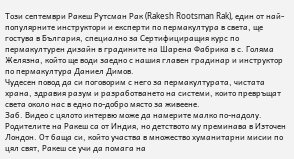Този септември Ракеш Рутсман Рак (Rakesh Rootsman Rak), един от най-популярните инструктори и експерти по пермакултура в света, ще гостува в България, специално за Сертифициращия курс по пермакултурен дизайн в градините на Шарена Фабрика в с. Голяма Желязна, който ще води заедно с нашия главен градинар и инструктор по пермакултура Даниел Димов.
Чудесен повод да си поговорим с него за пермакултурата, чистата храна, здравия разум и разработването на системи, които превръщат света около нас в едно по-добро място за живеене.
Заб. Видео с цялото интервю може да намерите малко по-надолу.
Родителите на Ракеш са от Индия, но детството му преминава в Източен Лондон. От баща си, който участва в множество хуманитарни мисии по цял свят, Ракеш се учи да помага на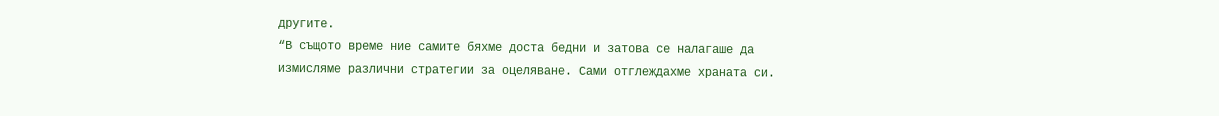другите.
“В същото време ние самите бяхме доста бедни и затова се налагаше да измисляме различни стратегии за оцеляване. Сами отглеждахме храната си.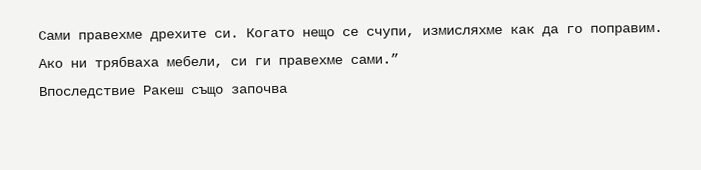Сами правехме дрехите си. Когато нещо се счупи, измисляхме как да го поправим. Ако ни трябваха мебели, си ги правехме сами.”
Впоследствие Ракеш също започва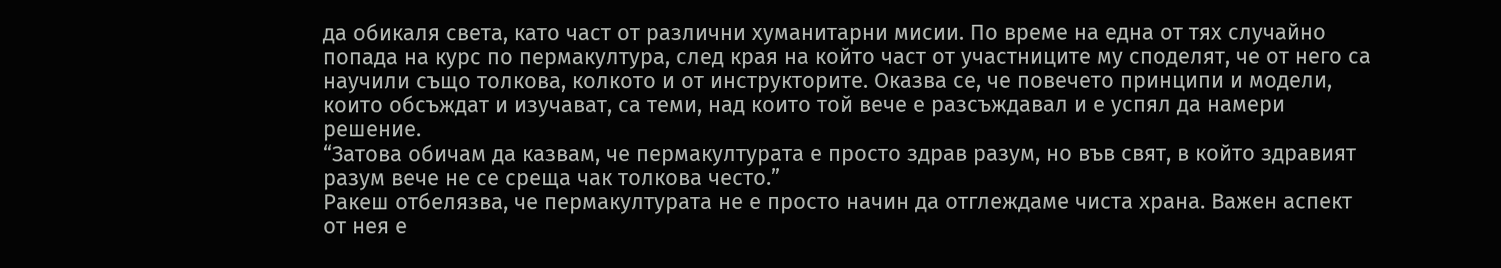да обикаля света, като част от различни хуманитарни мисии. По време на една от тях случайно попада на курс по пермакултура, след края на който част от участниците му споделят, че от него са научили също толкова, колкото и от инструкторите. Оказва се, че повечето принципи и модели, които обсъждат и изучават, са теми, над които той вече е разсъждавал и е успял да намери решение.
“Затова обичам да казвам, че пермакултурата е просто здрав разум, но във свят, в който здравият разум вече не се среща чак толкова често.”
Ракеш отбелязва, че пермакултурата не е просто начин да отглеждаме чиста храна. Важен аспект от нея е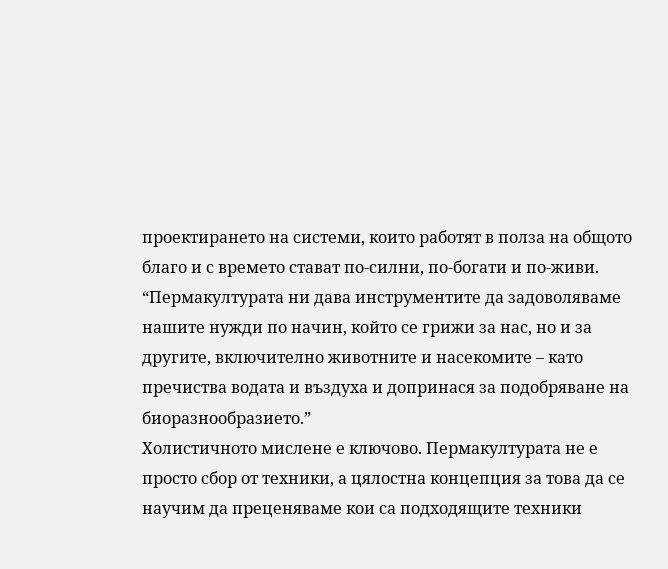проектирането на системи, които работят в полза на общото благо и с времето стават по-силни, по-богати и по-живи.
“Пермакултурата ни дава инструментите да задоволяваме нашите нужди по начин, който се грижи за нас, но и за другите, включително животните и насекомите – като пречиства водата и въздуха и допринася за подобряване на биоразнообразието.”
Холистичното мислене е ключово. Пермакултурата не е просто сбор от техники, а цялостна концепция за това да се научим да преценяваме кои са подходящите техники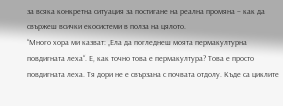за всяка конкретна ситуация за постигане на реална промяна – как да свържеш всички екосистеми в полза на цялото.
“Много хора ми казват: „Ела да погледнеш моята пермакултурна повдигната леха“. Е, как точно това е пермакултура? Това е просто повдигната леха. Тя дори не е свързана с почвата отдолу. Къде са циклите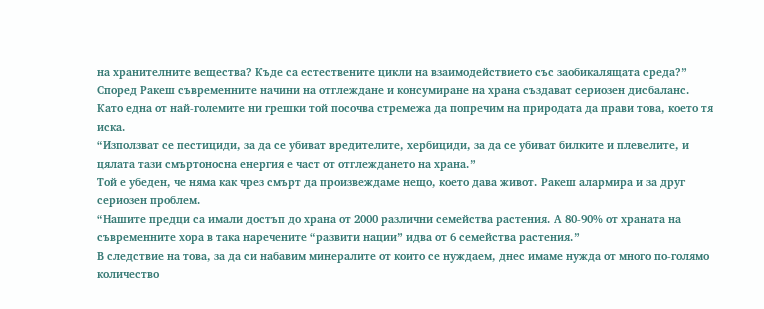на хранителните вещества? Къде са естествените цикли на взаимодействието със заобикалящата среда?”
Според Ракеш съвременните начини на отглеждане и консумиране на храна създават сериозен дисбаланс. Като една от най-големите ни грешки той посочва стремежа да попречим на природата да прави това, което тя иска.
“Използват се пестициди, за да се убиват вредителите, хербициди, за да се убиват билките и плевелите, и цялата тази смъртоносна енергия е част от отглеждането на храна.”
Той е убеден, че няма как чрез смърт да произвеждаме нещо, което дава живот. Ракеш алармира и за друг сериозен проблем.
“Нашите предци са имали достъп до храна от 2000 различни семейства растения. А 80-90% от храната на съвременните хора в така наречените “развити нации” идва от 6 семейства растения.”
В следствие на това, за да си набавим минералите от които се нуждаем, днес имаме нужда от много по-голямо количество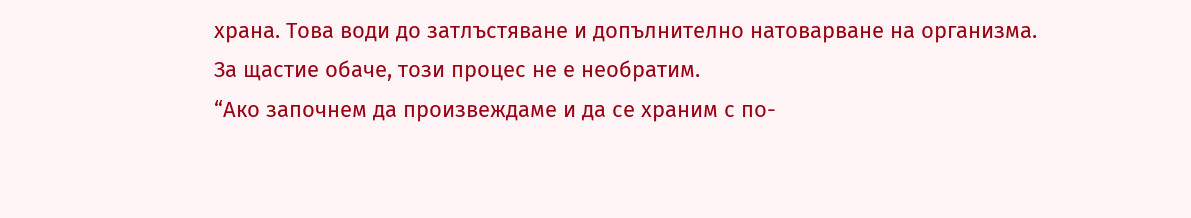храна. Това води до затлъстяване и допълнително натоварване на организма. За щастие обаче, този процес не е необратим.
“Ако започнем да произвеждаме и да се храним с по-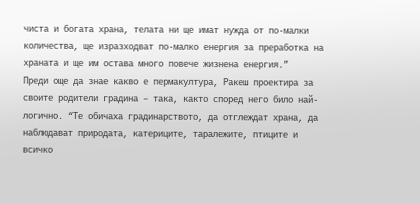чиста и богата храна, телата ни ще имат нужда от по-малки количества, ще изразходват по-малко енергия за преработка на храната и ще им остава много повече жизнена енергия.”
Преди още да знае какво е пермакултура, Ракеш проектира за своите родители градина – така, както според него било най-логично. “Те обичаха градинарството, да отглеждат храна, да наблюдават природата, катериците, таралежите, птиците и всичко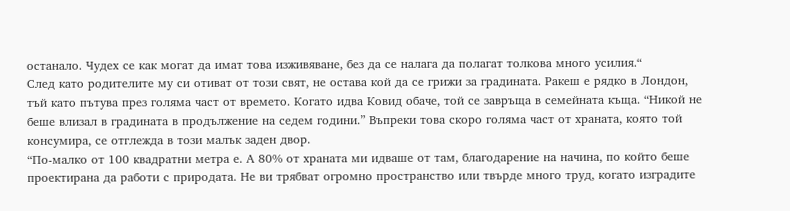останало. Чудех се как могат да имат това изживяване, без да се налага да полагат толкова много усилия.“
След като родителите му си отиват от този свят, не остава кой да се грижи за градината. Ракеш е рядко в Лондон, тъй като пътува през голяма част от времето. Когато идва Ковид обаче, той се завръща в семейната къща. “Никой не беше влизал в градината в продължение на седем години.” Въпреки това скоро голяма част от храната, която той консумира, се отглежда в този малък заден двор.
“По-малко от 100 квадратни метра е. А 80% от храната ми идваше от там, благодарение на начина, по който беше проектирана да работи с природата. Не ви трябват огромно пространство или твърде много труд, когато изградите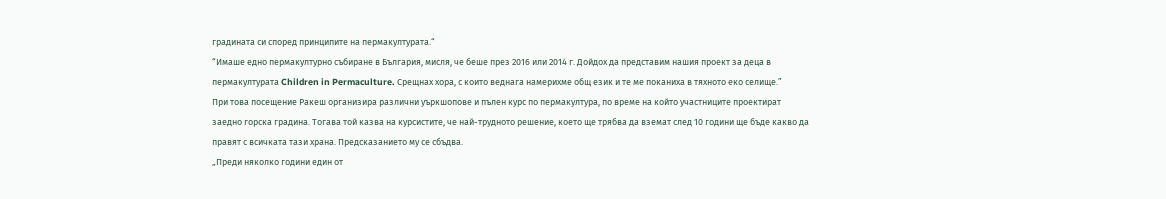градината си според принципите на пермакултурата.“
“Имаше едно пермакултурно събиране в България, мисля, че беше през 2016 или 2014 г. Дойдох да представим нашия проект за деца в пермакултурата Children in Permaculture. Срещнах хора, с които веднага намерихме общ език и те ме поканиха в тяхното еко селище.”
При това посещение Ракеш организира различни уъркшопове и пълен курс по пермакултура, по време на който участниците проектират заедно горска градина. Тогава той казва на курсистите, че най-трудното решение, което ще трябва да вземат след 10 години ще бъде какво да правят с всичката тази храна. Предсказанието му се сбъдва.
„Преди няколко години един от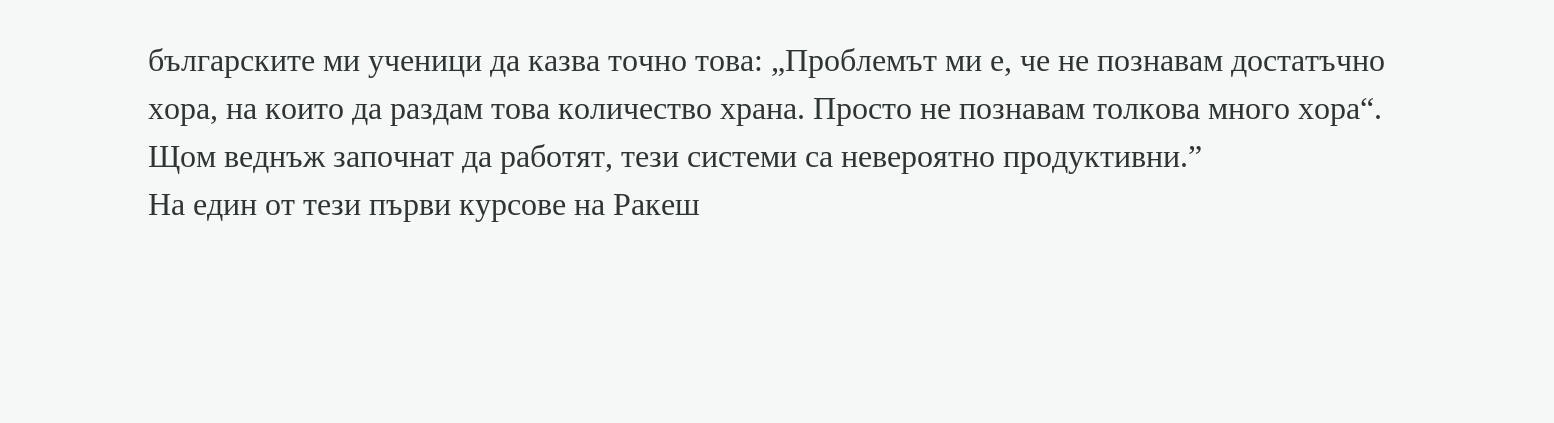българските ми ученици да казва точно това: „Проблемът ми е, че не познавам достатъчно хора, на които да раздам това количество храна. Просто не познавам толкова много хора“. Щом веднъж започнат да работят, тези системи са невероятно продуктивни.”
На един от тези първи курсове на Ракеш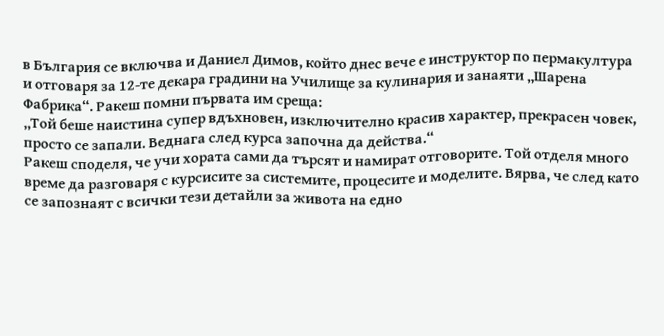в България се включва и Даниел Димов, който днес вече е инструктор по пермакултура и отговаря за 12-те декара градини на Училище за кулинария и занаяти „Шарена Фабрика“. Ракеш помни първата им среща:
„Той беше наистина супер вдъхновен, изключително красив характер, прекрасен човек, просто се запали. Веднага след курса започна да действа.“
Ракеш споделя, че учи хората сами да търсят и намират отговорите. Той отделя много време да разговаря с курсисите за системите, процесите и моделите. Вярва, че след като се запознаят с всички тези детайли за живота на едно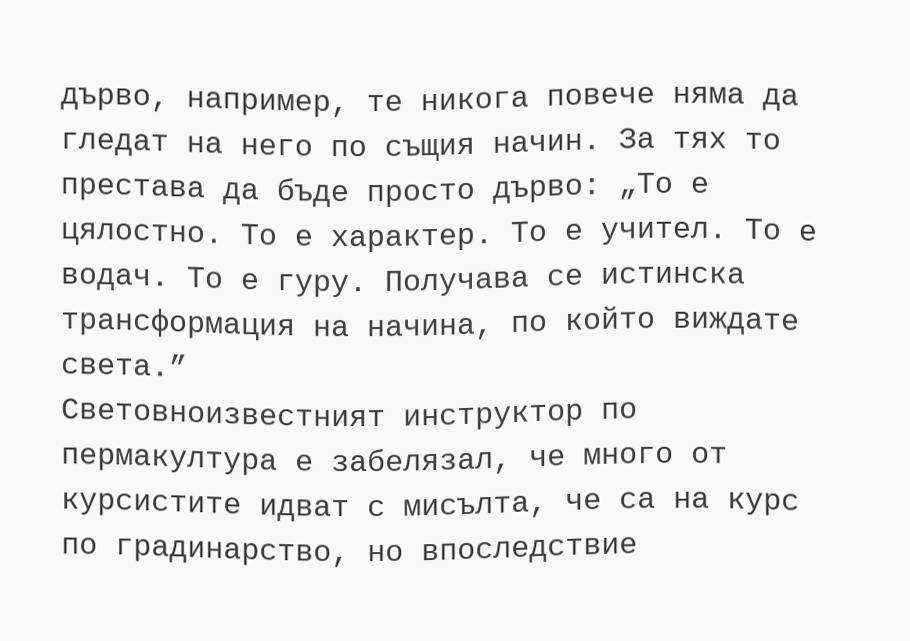дърво, например, те никога повече няма да гледат на него по същия начин. За тях то престава да бъде просто дърво: „То е цялостно. То е характер. То е учител. То е водач. То е гуру. Получава се истинска трансформация на начина, по който виждате света.”
Световноизвестният инструктор по пермакултура е забелязал, че много от курсистите идват с мисълта, че са на курс по градинарство, но впоследствие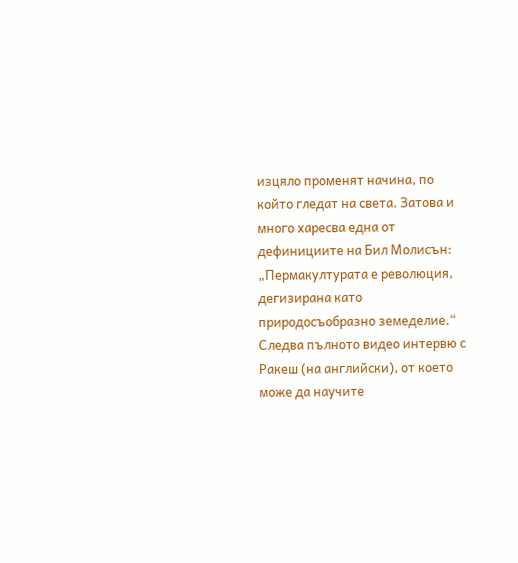изцяло променят начина, по който гледат на света. Затова и много харесва една от дефинициите на Бил Молисън:
„Пермакултурата е революция, дегизирана като природосъобразно земеделие.“
Следва пълното видео интервю с Ракеш (на английски), от което може да научите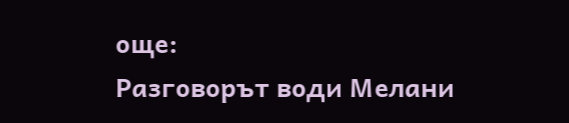още:
Разговорът води Мелани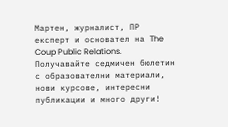Мартен, журналист, ПР експерт и основател на The Coup Public Relations.
Получавайте седмичен бюлетин с образователни материали, нови курсове, интересни публикации и много други!